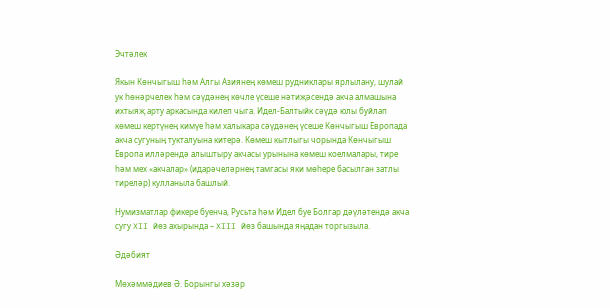Эчтәлек

Якын Көнчыгыш һәм Алгы Азиянең көмеш рудниклары ярлылану, шулай ук һөнәрчелек һәм сәүдәнең көчле үсеше нәтиҗәсендә акча алмашына ихтыяҗ арту аркасында килеп чыга. Идел-Балтыйк сәүдә юлы буйлап көмеш кертүнең кимүе һәм халыкара сәүдәнең үсеше Көнчыгыш Европада акча сугуның тукталуына китерә. Көмеш кытлыгы чорында Көнчыгыш Европа илләрендә алыштыру акчасы урынына көмеш коелмалары, тире һәм мех «акчалар» (идарәчеләрнең тамгасы яки мөһере басылган затлы тиреләр) кулланыла башлый.

Нумизматлар фикере буенча, Русьта һәм Идел буе Болгар дәүләтендә акча сугу XII йөз ахырында – XIII йөз башында яңадан торгызыла.

Әдәбият

Мөхәммәдиев Ә. Борынгы хәзәр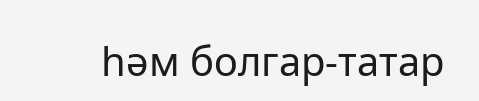һәм болгар-татар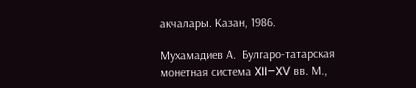акчалары. Казан, 1986.

Мухамадиев А.  Булгаро-татарская монетная система XII–XV вв. М.,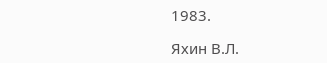1983.

Яхин В.Л.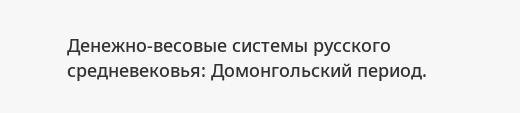Денежно-весовые системы русского средневековья: Домонгольский период.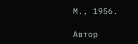М., 1956.

Автор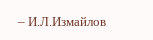– И.Л.Измайлов